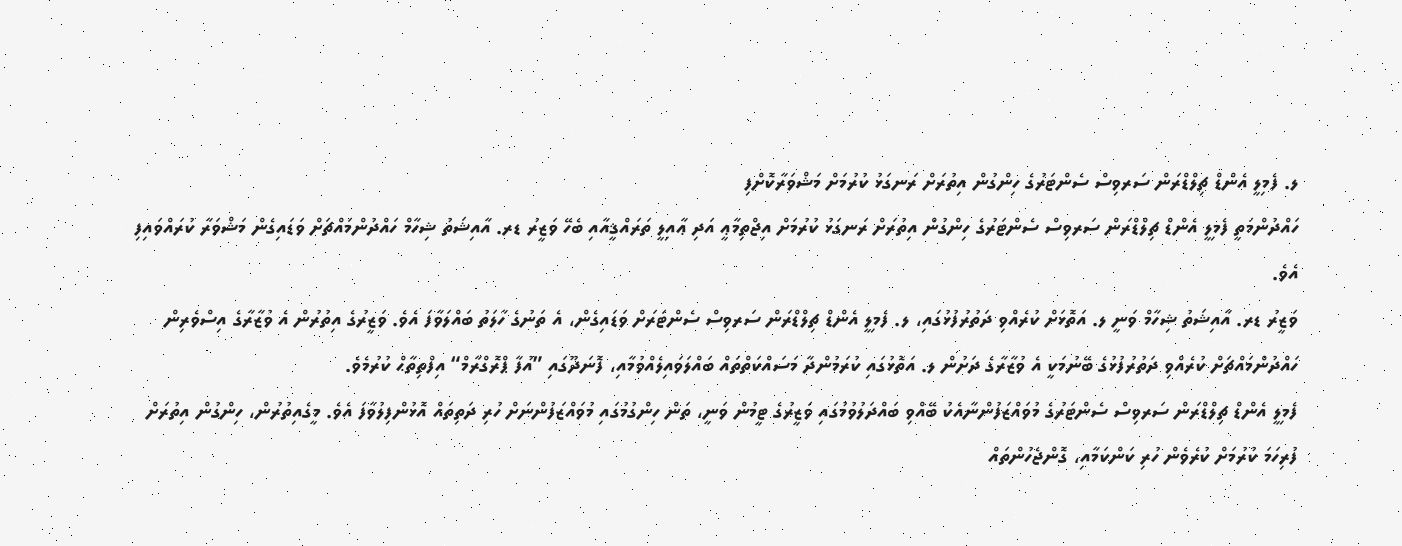ލ. ފެމިލީ އެންޑް ޗިލްޑްރަން ސަރވިސް ސެންޓަރުގެ ހިންގުން އިތުރަށް ރަނގަޅު ކުރުމަށް މަޝްވަރާކޮށްފި
ހައްދުންމަތީ ފެމިލީ އެންޑް ޗިލްޑްރަން ސަރވިސް ސެންޓަރުގެ ހިންގުން އިތުރަށް ރަނގަޅު ކުރުމަށް އިޖްތިމާޢީ އަދި ޢާއިލީ ތަރައްޤީއާއި ބެހޭ ވަޒީރު ޑރ. އާއިޝަތު ޝިހާމް ހައްދުންމައްޗަށް ވަޑައިގެން މަޝްވަރާ ކުރައްވައިފި އެވެ.
ވަޒީރު ޑރ. އާއިޝަތު ޝިހާމް ވަނީ ލ. އަތޮޅަށް ކުރެއްވި ދަތުރުފުޅުގައި، ލ. ފެމިލީ އެންޑް ޗިލްޑްރަން ސަރވިސް ސެންޓަރަށް ވަޑައިގެން، އެ ތަނުގެ ހާލަތު ބައްލަވާފަ އެވެ. ވަޒީރުގެ އިތުރުން އެ ވުޒާރާގެ އިސްވެރިން ހައްދުންމައްޗަށް ކުރެއްވި ދަތުރުފުޅުގެ ބޭނުމަކީ އެ ވުޒާރާގެ ދަށުން ލ. އަތޮޅުގައި ކުރަމުންދާ މަސައްކަތްތައް ބައްލަވައިލެއްވުމާއި، ފޮނަދޫގައި ”އުފާ ޕްރޮގްރާމް“ އިފްތިތާޙް ކުރުމެވެ.
ފެމިލީ އެންޑް ޗިލްޑްރަން ސަރވިސް ސެންޓަރުގެ މުވައްޒަފުންނާއެކު ބޭއްވި ބައްދަލުވުމުގައި ވަޒީރުގެ ޓީމުން ވަނީ، ތަން ހިންގުމުގައި މުވައްޒަފުންނަށް ހުރި ދަތިތައް އޮޅުންފިލުވާފަ އެވެ. މީގެއިތުރުން، ހިންގުން އިތުރަށް ފުރިހަމަ ކުރުމަށް ކުރެވެން ހުރި ކަންކަމާއި، ގޮންޖެހުންތައް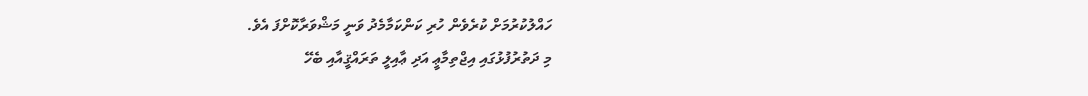ހައްލުކުރުމަށް ކުރެވެން ހުރި ކަންކަމާމެދު ވަނީ މަޝްވަރާކޮށްފަ އެވެ.
މި ދަތުރުފުޅުގައި އިޖްތިމާޢީ އަދި ޢާއިލީ ތަރައްޤީއާއި ބެހޭ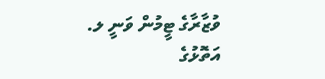ވުޒާރާގެ ޓީމުން ވަނީ ލ. އަތޮޅުގެ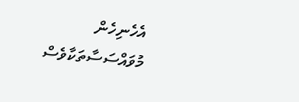އެހެނިހެން މުވައްސަސާތަކާވެސް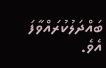ބައްދަލުކުރައްވާފަ އެވެ.